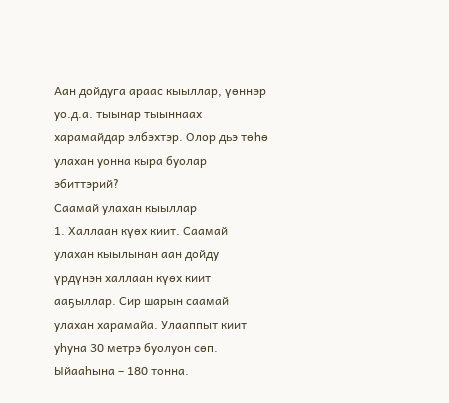Аан дойдуга араас кыыллар, үөннэр уо.д.а. тыынар тыыннаах харамайдар элбэхтэр. Олор дьэ төһө улахан уонна кыра буолар эбиттэрий?
Саамай улахан кыыллар
1. Халлаан күөх киит. Саамай улахан кыылынан аан дойду үрдүнэн халлаан күөх киит ааҕыллар. Сир шарын саамай улахан харамайа. Улааппыт киит уһуна 30 метрэ буолуон сөп. Ыйааһына – 180 тонна.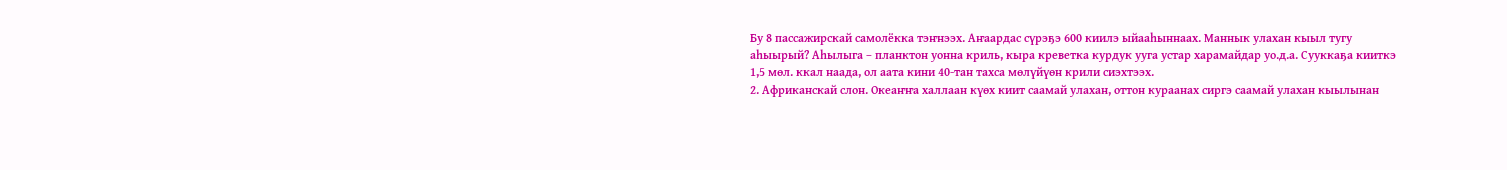Бу 8 пассажирскай самолёкка тэҥнээх. Аҥаардас сүрэҕэ 600 киилэ ыйааһыннаах. Маннык улахан кыыл тугу аһыырый? Аһылыга – планктон уонна криль, кыра креветка курдук ууга устар харамайдар уо.д.а. Сууккаҕа кииткэ 1,5 мөл. ккал наада, ол аата кини 40-тан тахса мөлүйүөн крили сиэхтээх.
2. Африканскай слон. Океаҥҥа халлаан күөх киит саамай улахан, оттон кураанах сиргэ саамай улахан кыылынан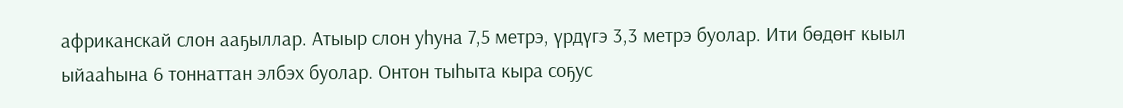африканскай слон ааҕыллар. Атыыр слон уһуна 7,5 метрэ, үрдүгэ 3,3 метрэ буолар. Ити бөдөҥ кыыл ыйааһына 6 тоннаттан элбэх буолар. Онтон тыһыта кыра соҕус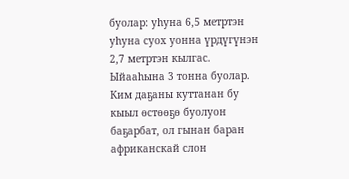буолар: уһуна 6,5 метртэн уһуна суох уонна үрдүгүнэн 2,7 метртэн кылгас. Ыйааһына 3 тонна буолар. Ким даҕаны куттанан бу кыыл өстөөҕө буолуон баҕарбат, ол гынан баран африканскай слон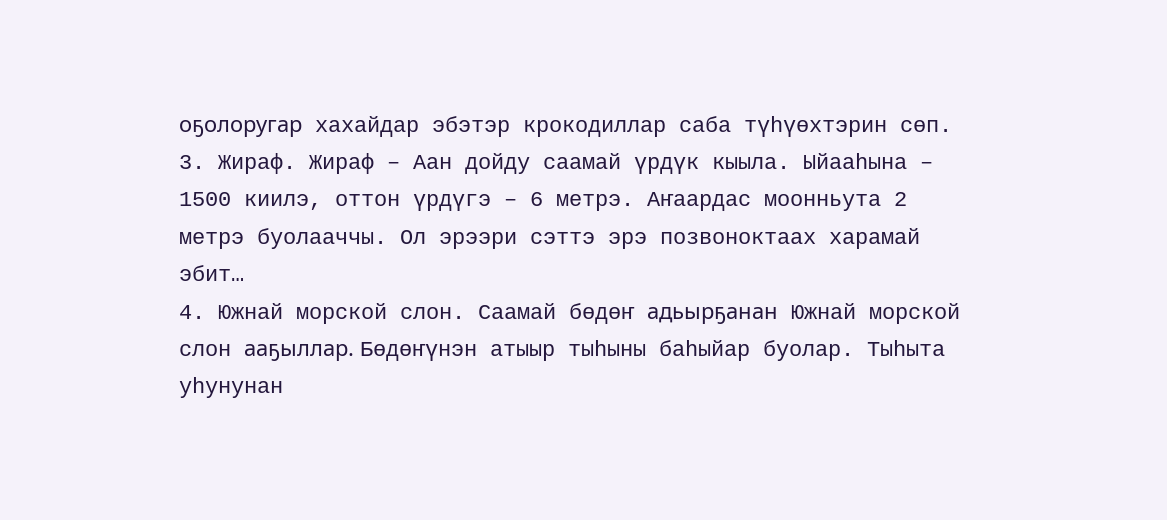оҕолоругар хахайдар эбэтэр крокодиллар саба түһүөхтэрин сөп.
3. Жираф. Жираф – Аан дойду саамай үрдүк кыыла. Ыйааһына – 1500 киилэ, оттон үрдүгэ – 6 метрэ. Аҥаардас моонньута 2 метрэ буолааччы. Ол эрээри сэттэ эрэ позвоноктаах харамай эбит…
4. Южнай морской слон. Саамай бөдөҥ адьырҕанан Южнай морской слон ааҕыллар. Бөдөҥүнэн атыыр тыһыны баһыйар буолар. Тыһыта уһунунан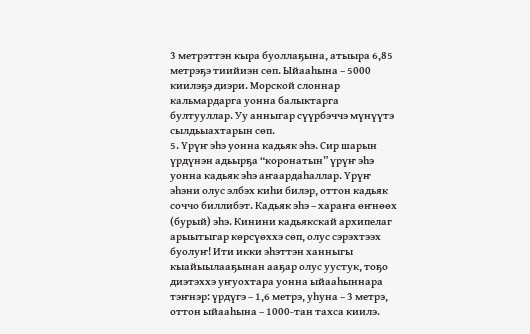3 метрэттэн кыра буоллаҕына, атыыра 6,85 метрэҕэ тиийиэн сөп. Ыйааһына – 5000 киилэҕэ диэри. Морской слоннар кальмардарга уонна балыктарга бултууллар. Уу анныгар сүүрбэччэ мүнүүтэ сылдьыахтарын сөп.
5. Үрүҥ эһэ уонна кадьяк эһэ. Сир шарын үрдүнэн адьырҕа “коронатын” үрүҥ эһэ уонна кадьяк эһэ аҥаардаһаллар. Үрүҥ эһэни олус элбэх киһи билэр, оттон кадьяк соччо биллибэт. Кадьяк эһэ – хараҥа өҥнөөх (бурый) эһэ. Кинини кадьякскай архипелаг арыытыгар көрсүөххэ сөп, олус сэрэхтээх буолуҥ! Ити икки эһэттэн ханныгы кыайыылааҕынан ааҕар олус уустук, тоҕо диэтэххэ уҥуохтара уонна ыйааһыннара тэҥнэр: үрдүгэ – 1,6 метрэ, уһуна – 3 метрэ, оттон ыйааһына – 1000-тан тахса киилэ.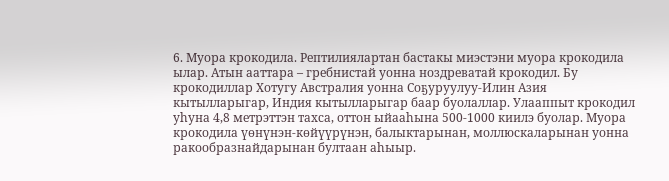6. Муора крокодила. Рептилиялартан бастакы миэстэни муора крокодила ылар. Атын ааттара – гребнистай уонна ноздреватай крокодил. Бу крокодиллар Хотугу Австралия уонна Соҕуруулуу-Илин Азия кытылларыгар, Индия кытылларыгар баар буолаллар. Улааппыт крокодил уһуна 4,8 метрэттэн тахса, оттон ыйааһына 500-1000 киилэ буолар. Муора крокодила үөнүнэн-көйүүрүнэн, балыктарынан, моллюскаларынан уонна ракообразнайдарынан бултаан аһыыр.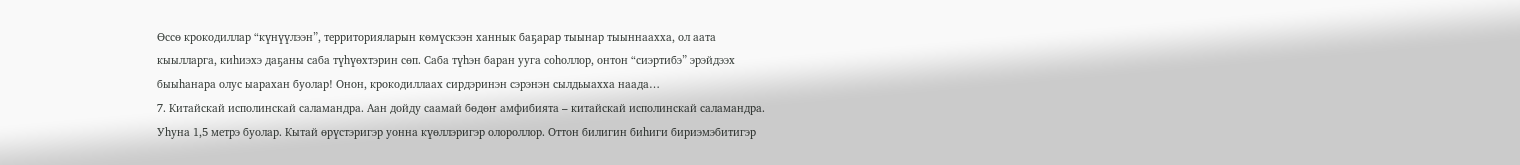Өссө крокодиллар “күнүүлээн”, территорияларын көмүскээн ханнык баҕарар тыынар тыыннаахха, ол аата кыылларга, киһиэхэ даҕаны саба түһүөхтэрин сөп. Саба түһэн баран ууга соһоллор, онтон “сиэртибэ” эрэйдээх быыһанара олус ыарахан буолар! Онон, крокодиллаах сирдэринэн сэрэнэн сылдьыахха наада…
7. Китайскай исполинскай саламандра. Аан дойду саамай бөдөҥ амфибията – китайскай исполинскай саламандра. Уһуна 1,5 метрэ буолар. Кытай өрүстэригэр уонна күөллэригэр олороллор. Оттон билигин биһиги бириэмэбитигэр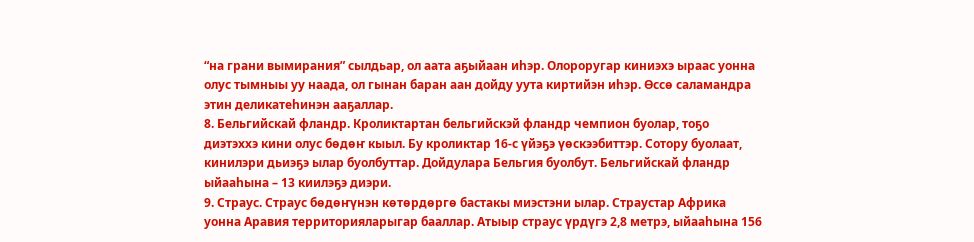“на грани вымирания” сылдьар, ол аата аҕыйаан иһэр. Олороругар киниэхэ ыраас уонна олус тымныы уу наада, ол гынан баран аан дойду уута киртийэн иһэр. Өссө саламандра этин деликатеһинэн ааҕаллар.
8. Бельгийскай фландр. Кроликтартан бельгийскэй фландр чемпион буолар, тоҕо диэтэххэ кини олус бөдөҥ кыыл. Бу кроликтар 16-с үйэҕэ үөскээбиттэр. Сотору буолаат, кинилэри дьиэҕэ ылар буолбуттар. Дойдулара Бельгия буолбут. Бельгийскай фландр ыйааһына – 13 киилэҕэ диэри.
9. Страус. Страус бөдөҥүнэн көтөрдөргө бастакы миэстэни ылар. Страустар Африка уонна Аравия территорияларыгар бааллар. Атыыр страус үрдүгэ 2,8 метрэ, ыйааһына 156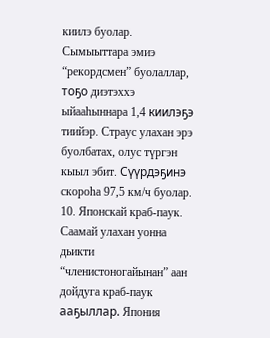киилэ буолар. Сымыыттара эмиэ “рекордсмен” буолаллар, тоҕо диэтэххэ ыйааһыннара 1,4 киилэҕэ тиийэр. Страус улахан эрэ буолбатах, олус түргэн кыыл эбит. Сүүрдэҕинэ скороһа 97,5 км/ч буолар.
10. Японскай краб-паук. Саамай улахан уонна дьикти “членистоногайынан” аан дойдуга краб-паук ааҕыллар. Япония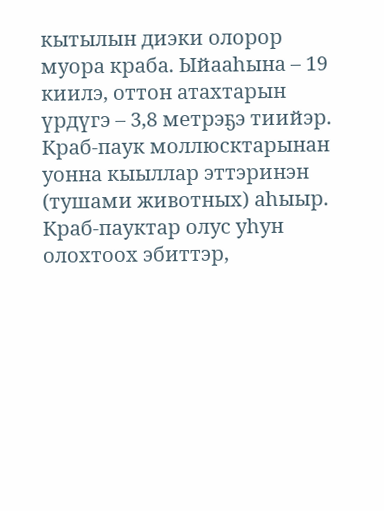кытылын диэки олорор муора краба. Ыйааһына – 19 киилэ, оттон атахтарын үрдүгэ – 3,8 метрэҕэ тиийэр. Краб-паук моллюсктарынан уонна кыыллар эттэринэн (тушами животных) аһыыр. Краб-пауктар олус уһун олохтоох эбиттэр,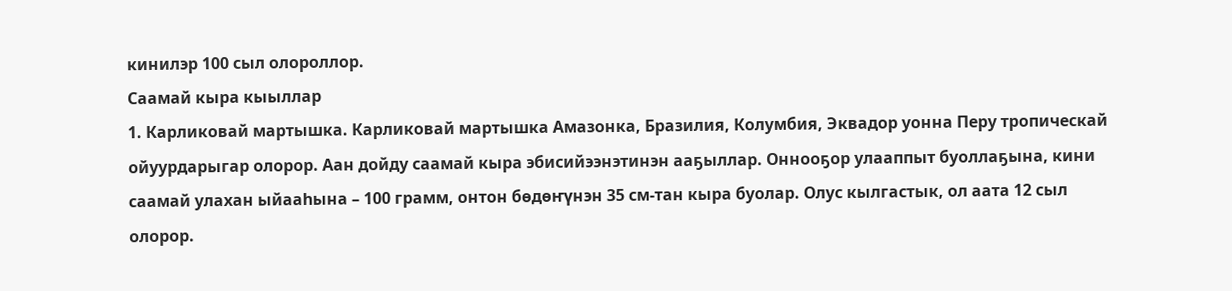кинилэр 100 сыл олороллор.
Саамай кыра кыыллар
1. Карликовай мартышка. Карликовай мартышка Амазонка, Бразилия, Колумбия, Эквадор уонна Перу тропическай ойуурдарыгар олорор. Аан дойду саамай кыра эбисийээнэтинэн ааҕыллар. Оннооҕор улааппыт буоллаҕына, кини саамай улахан ыйааһына – 100 грамм, онтон бөдөҥүнэн 35 см-тан кыра буолар. Олус кылгастык, ол аата 12 сыл олорор.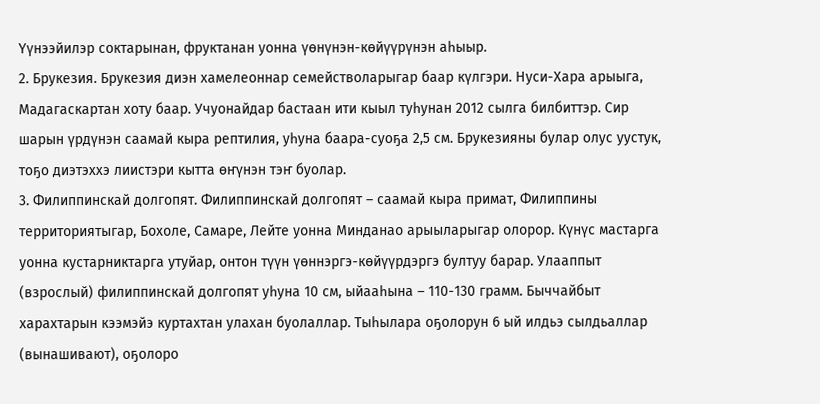Үүнээйилэр соктарынан, фруктанан уонна үөнүнэн-көйүүрүнэн аһыыр.
2. Брукезия. Брукезия диэн хамелеоннар семействоларыгар баар күлгэри. Нуси-Хара арыыга, Мадагаскартан хоту баар. Учуонайдар бастаан ити кыыл туһунан 2012 сылга билбиттэр. Сир шарын үрдүнэн саамай кыра рептилия, уһуна баара-суоҕа 2,5 см. Брукезияны булар олус уустук, тоҕо диэтэххэ лиистэри кытта өҥүнэн тэҥ буолар.
3. Филиппинскай долгопят. Филиппинскай долгопят – саамай кыра примат, Филиппины территориятыгар, Бохоле, Самаре, Лейте уонна Минданао арыыларыгар олорор. Күнүс мастарга уонна кустарниктарга утуйар, онтон түүн үөннэргэ-көйүүрдэргэ бултуу барар. Улааппыт (взрослый) филиппинскай долгопят уһуна 10 см, ыйааһына – 110-130 грамм. Быччайбыт харахтарын кээмэйэ куртахтан улахан буолаллар. Тыһылара оҕолорун 6 ый илдьэ сылдьаллар (вынашивают), оҕолоро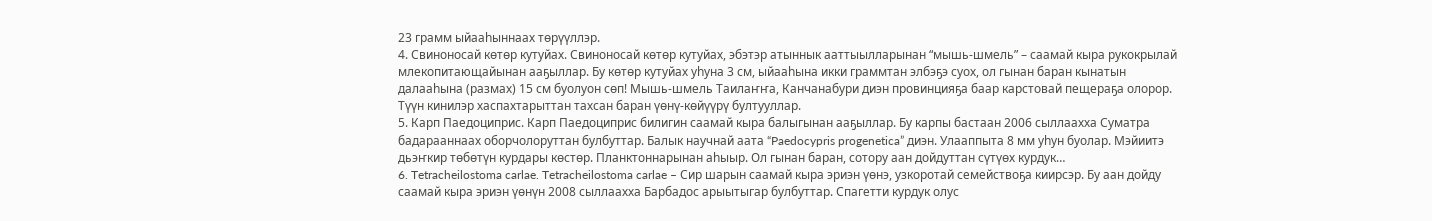23 грамм ыйааһыннаах төрүүллэр.
4. Свиноносай көтөр кутуйах. Свиноносай көтөр кутуйах, эбэтэр атыннык ааттыылларынан “мышь-шмель” – саамай кыра рукокрылай млекопитающайынан ааҕыллар. Бу көтөр кутуйах уһуна 3 см, ыйааһына икки граммтан элбэҕэ суох, ол гынан баран кынатын далааһына (размах) 15 см буолуон сөп! Мышь-шмель Таилаҥҥа, Канчанабури диэн провинцияҕа баар карстовай пещераҕа олорор. Түүн кинилэр хаспахтарыттан тахсан баран үөнү-көйүүрү бултууллар.
5. Карп Паедоциприс. Карп Паедоциприс билигин саамай кыра балыгынан ааҕыллар. Бу карпы бастаан 2006 сыллаахха Суматра бадарааннаах оборчолоруттан булбуттар. Балык научнай аата “Paedocypris progenetica” диэн. Улааппыта 8 мм уһун буолар. Мэйиитэ дьэҥкир төбөтүн курдары көстөр. Планктоннарынан аһыыр. Ол гынан баран, сотору аан дойдуттан сүтүөх курдук…
6. Tetracheilostoma carlae. Tetracheilostoma carlae – Сир шарын саамай кыра эриэн үөнэ, узкоротай семействоҕа киирсэр. Бу аан дойду саамай кыра эриэн үөнүн 2008 сыллаахха Барбадос арыытыгар булбуттар. Спагетти курдук олус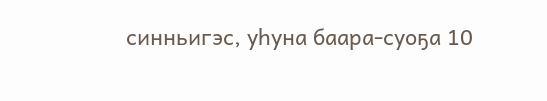синньигэс, уһуна баара-суоҕа 10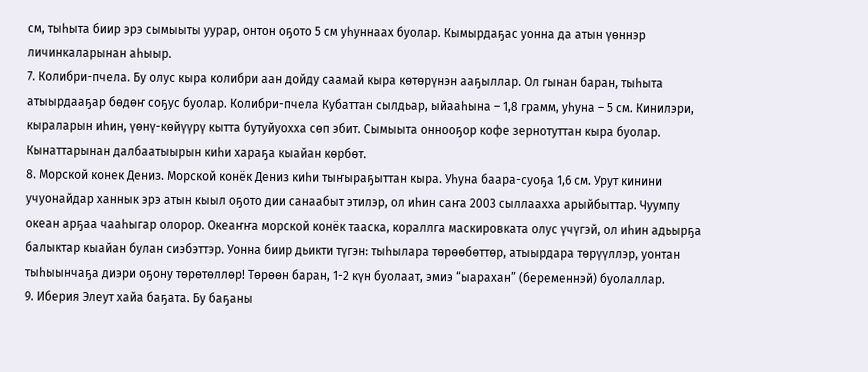см, тыһыта биир эрэ сымыыты уурар, онтон оҕото 5 см уһуннаах буолар. Кымырдаҕас уонна да атын үөннэр личинкаларынан аһыыр.
7. Колибри-пчела. Бу олус кыра колибри аан дойду саамай кыра көтөрүнэн ааҕыллар. Ол гынан баран, тыһыта атыырдааҕар бөдөҥ соҕус буолар. Колибри-пчела Кубаттан сылдьар, ыйааһына – 1,8 грамм, уһуна – 5 см. Кинилэри, кыраларын иһин, үөнү-көйүүрү кытта бутуйуохха сөп эбит. Сымыыта оннооҕор кофе зернотуттан кыра буолар. Кынаттарынан далбаатыырын киһи хараҕа кыайан көрбөт.
8. Морской конек Дениз. Морской конёк Дениз киһи тыҥыраҕыттан кыра. Уһуна баара-суоҕа 1,6 см. Урут кинини учуонайдар ханнык эрэ атын кыыл оҕото дии санаабыт этилэр, ол иһин саҥа 2003 сыллаахха арыйбыттар. Чуумпу океан арҕаа чааһыгар олорор. Океаҥҥа морской конёк тааска, кораллга маскировката олус үчүгэй, ол иһин адьырҕа балыктар кыайан булан сиэбэттэр. Уонна биир дьикти түгэн: тыһылара төрөөбөттөр, атыырдара төрүүллэр, уонтан тыһыынчаҕа диэри оҕону төрөтөллөр! Төрөөн баран, 1-2 күн буолаат, эмиэ “ыарахан” (беременнэй) буолаллар.
9. Иберия Элеут хайа баҕата. Бу баҕаны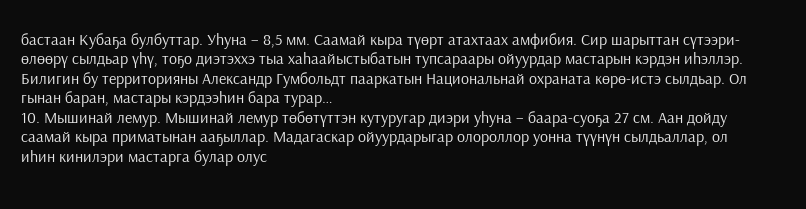бастаан Кубаҕа булбуттар. Уһуна – 8,5 мм. Саамай кыра түөрт атахтаах амфибия. Сир шарыттан сүтээри-өлөөрү сылдьар үһү, тоҕо диэтэххэ тыа хаһаайыстыбатын тупсараары ойуурдар мастарын кэрдэн иһэллэр. Билигин бу территорияны Александр Гумбольдт пааркатын Национальнай охраната көрө-истэ сылдьар. Ол гынан баран, мастары кэрдээһин бара турар…
10. Мышинай лемур. Мышинай лемур төбөтүттэн кутуругар диэри уһуна – баара-суоҕа 27 см. Аан дойду саамай кыра приматынан ааҕыллар. Мадагаскар ойуурдарыгар олороллор уонна түүнүн сылдьаллар, ол иһин кинилэри мастарга булар олус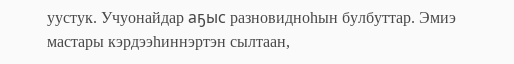уустук. Учуонайдар аҕыс разновидноһын булбуттар. Эмиэ мастары кэрдээһиннэртэн сылтаан,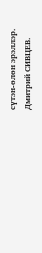сүтэн-өлөн эрэллэр.
Дмитрий СИВЦЕВ.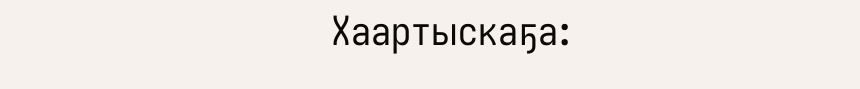Хаартыскаҕа: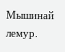Мышинай лемур.